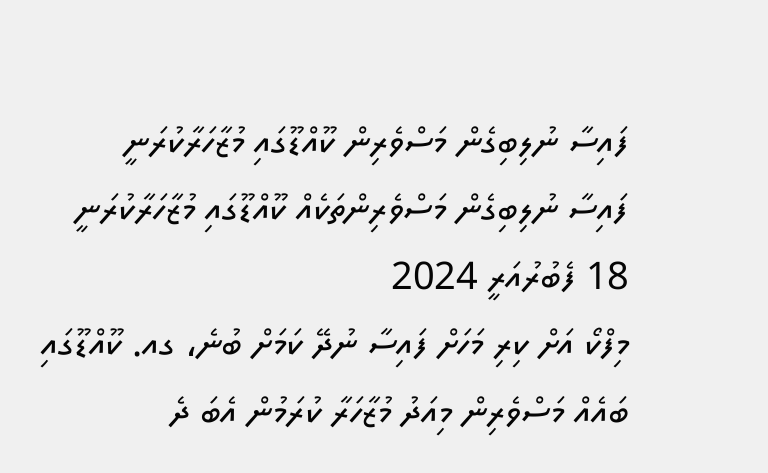ފައިސާ ނުލިބިގެން މަސްވެރިން ކޫއްޑޫގައި މުޒާހަރާކުރަނީ
ފައިސާ ނުލިބިގެން މަސްވެރިންތަކެއް ކޫއްޑޫގައި މުޒާހަރާކުރަނީ
18 ފެބުރުއަރީ 2024
މިފްކޯ އަށް ކިރި މަހަށް ފައިސާ ނުދޭ ކަމަށް ބުނެ، ގއ. ކޫއްޑޫގައި ބައެއް މަސްވެރިން މިއަދު މުޒާހަރާ ކުރަމުން އެބަ ދެ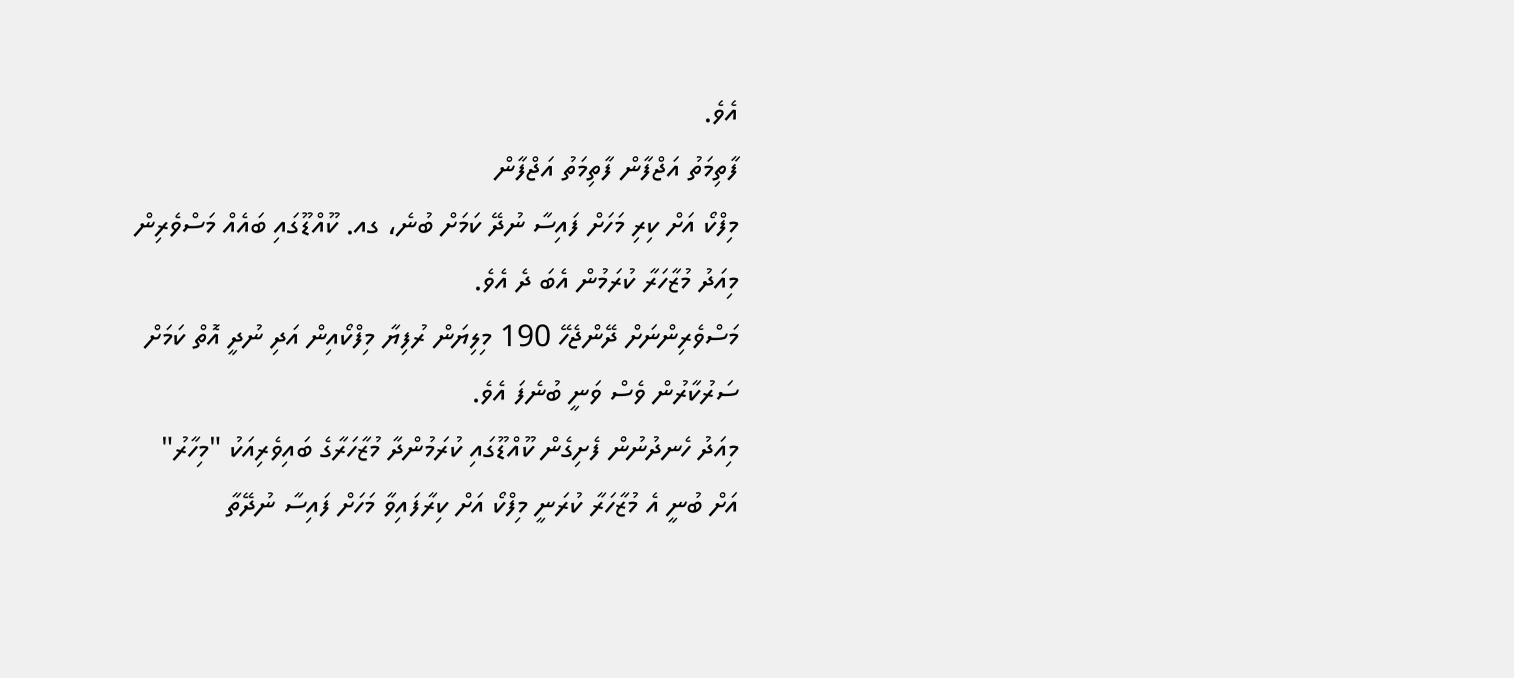އެވެ.
ފާތިމަތު އަޖްފާން ފާތިމަތު އަޖްފާން
މިފްކޯ އަށް ކިރި މަހަށް ފައިސާ ނުދޭ ކަމަށް ބުނެ، ގއ. ކޫއްޑޫގައި ބައެއް މަސްވެރިން މިއަދު މުޒާހަރާ ކުރަމުން އެބަ ދެ އެވެ.
މަސްވެރިންނަށް ދޭންޖެހޭ 190 މިލިޔަން ރުފިޔާ މިފްކޯއިން އަދި ނުދީ އޮތް ކަމަށް ސަރުކާރުން ވެސް ވަނީ ބުނެފަ އެވެ.
މިއަދު ހެނދުނުން ފެށިގެން ކޫއްޑޫގައި ކުރަމުންދާ މުޒާހަރާގެ ބައިވެރިއަކު "މިހާރު" އަށް ބުނީ އެ މުޒާހަރާ ކުރަނީ މިފްކޯ އަށް ކިރާފައިވާ މަހަށް ފައިސާ ނުދޭތާ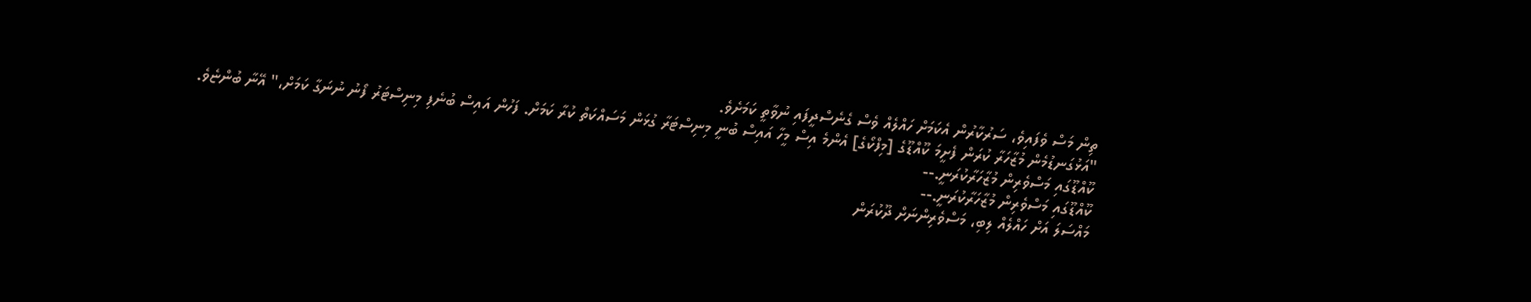ތިން މަސް ވެފައިވެ، ސަރުކާރުން އެކަމަށް ހައްލެއް ވެސް ގެނެސްދީފައި ނުވާތީ ކަމަށެވެ.
"އަޅުގަނޑުމެން މުޒާހަރާ ކުރަން ފެށީމަ ކޫއްޑޫގެ [މިފްކޯގެ] އެންމެ އިސް މީހާ އައިސް ބުނީ މިނިސްޓަރާ ގުޅަން މަސައްކަތް ކުރާ ކަމަށް. ފަހުން އައިސް ބުނެފި މިނިސްޓަރު ފޯނު ނުނަގާ ކަމަށް،" އޭނާ ބުންޏެވެ.
ކޫއްޑޫގައި މަސްވެރިން މުޒާހަރާކުރަނީ.--
ކޫއްޑޫގައި މަސްވެރިން މުޒާހަރާކުރަނީ.--
މައްސަލަ އަށް ހައްލެއް ލިބި، މަސްވެރިންނަށް ދޫކުރަން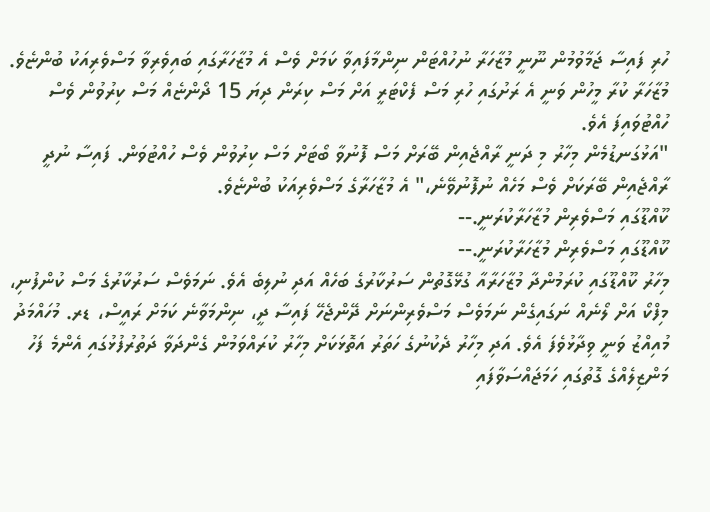ހުރި ފައިސާ ޖަމާވުމުން ނޫނީ މުޒާހަރާ ނުހުއްޓަން ނިންމާފައިވާ ކަމަށް ވެސް އެ މުޒާހަރާގައި ބައިވެރިވާ މަސްވެރިއަކު ބުންޏެވެ.
މުޒާހަރާ ކުރާ މީހުން ވަނީ އެ ރަށުގައި ހުރި މަސް ފެކްޓަރީ އަށް މަސް ކިރަން ދިޔަ 15 ދޯންޏެއް މަސް ކިރުވުން ވެސް ހުއްޓުވައިފަ އެވެ.
"އަޅުގަނޑުމެން މިހާރު މި ދަނީ ރާއްޖެއިން ބޭރަށް މަސް ފޮނުވާ ބޯޓަށް މަސް ކިރުވުން ވެސް ހުއްޓުވަން. ފައިސާ ނުދީ ރާއްޖެއިން ބޭރަކަށް ވެސް މަހެއް ނުފޮނުވޭނެ،" އެ މުޒާހަރާގެ މަސްވެރިއަކު ބުންޏެވެ.
ކޫއްޑޫގައި މަސްވެރިން މުޒާހަރާކުރަނީ.--
ކޫއްޑޫގައި މަސްވެރިން މުޒާހަރާކުރަނީ.--
މިހާރު ކޫއްޑޫގައި ކުރަމުންދާ މުޒާހަރާއާ ގުޅޭގޮތުން ސަރުކާރުގެ ބަހެއް އަދި ނުލިބެ އެވެ. ނަމަވެސް ސަރުކާރުގެ މަސް ކުންފުނި، މިފްކޯ އަށް ލޯނެއް ނަގައިގެން ނަމަވެސް މަސްވެރިންނަށް ދޭންޖެހޭ ފައިސާ ދީ، ނިންމަވާނެ ކަމަށް ރައީސް، ޑރ. މުހައްމަދު މުއިއްޒު ވަނީ ވިދާޅުވެފަ އެވެ. އަދި މިހާރު ދެކުނުގެ ހަތަރު އަތޮޅަކަށް މިހާރު ކުރައްވަމުން ގެންދަވާ ދަތުރުފުޅުގައި އެންމެ ފަހު މަންޒިލެއްގެ ގޮތުގައި ހަމަޖައްސަވާފައި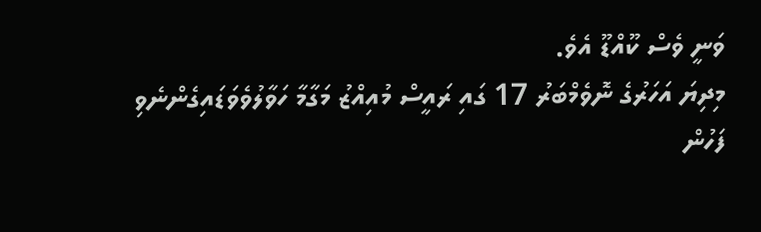ވަނީ ވެސް ކޫއްޑޫ އެވެ.
މިދިޔަ އަހަރުގެ ނޮވެމްބަރު 17 ގައި ރައީސް މުއިއްޒު މަގާމާ ހަވާލުވެވަޑައިގެންނެވި ފަހުން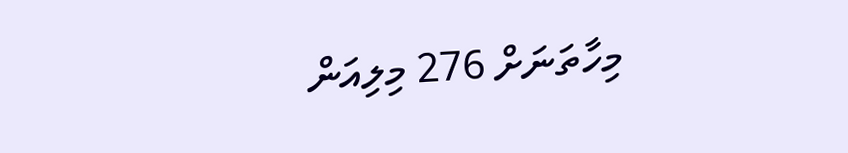މިހާތަނަށް 276 މިލިއަން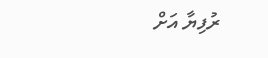ރުފިޔާ އަށް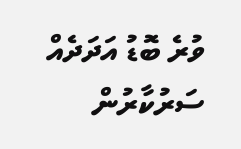ވުރެ ބޮޑު އަދަދެއް ސަރުކާރުން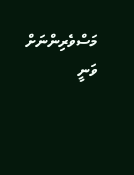މަސްވެރިންނަށް ވަނީ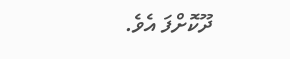ދޫކޮށްފަ އެވެ.